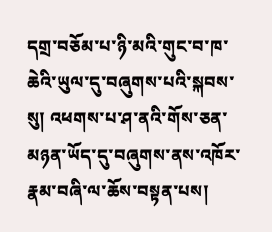དགྲ་བཅོམ་པ་ཉི་མའི་གུང་བ་ཁ་ཆེའི་ཡུལ་དུ་བཞུགས་པའི་སྐབས་སུ། འཕགས་པ་ཤ་ནའི་གོས་ཅན་མཉན་ཡོད་དུ་བཞུགས་ནས་འཁོར་རྣམ་བཞི་ལ་ཆོས་བསྟན་པས།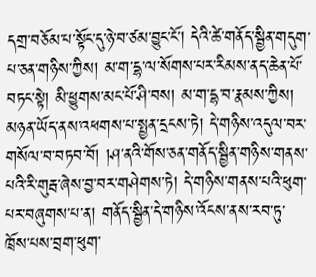དགྲ་བཅོམ་པ་སྟོང་དུ་ཉེ་བ་ཙམ་བྱུང་ངོ་། དེའི་ཚེ་གནོད་སྦྱིན་གདུག་པ་ཅན་གཉིས་ཀྱིས། མ་ག་དྷ་ལ་སོགས་པར་རིམས་ནད་ཆེན་པོ་བཏང་སྟེ། མི་ཕྱུགས་མང་པོ་ཤི་བས། མ་ག་དྷ་བ་རྣམས་ཀྱིས། མཉན་ཡོད་ནས་འཕགས་པ་སྤྱན་དྲངས་ཏེ། དེ་གཉིས་འདུལ་བར་གསོལ་བ་བཏབ་བོ། །ཤ་ནའི་གོས་ཅན་གནོད་སྦྱིན་གཉིས་གནས་པའི་རི་གུརྦ་ཞེས་བྱ་བར་གཤེགས་ཏེ། དེ་གཉིས་གནས་པའི་ཕུག་པར་བཞུགས་པ་ན། གནོད་སྦྱིན་དེ་གཉིས་འོངས་ནས་རབ་ཏུ་ཁྲོས་པས་བྲག་ཕུག་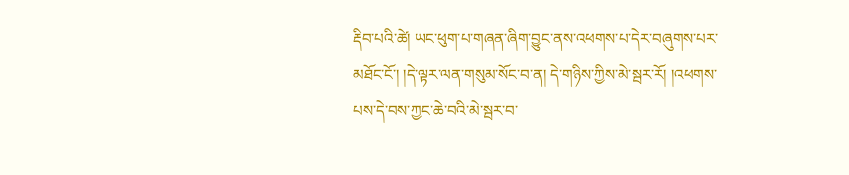རྡིབ་པའི་ཚེ། ཡང་ཕུག་པ་གཞན་ཞིག་བྱུང་ནས་འཕགས་པ་དེར་བཞུགས་པར་མཐོང་ངོ་། །དེ་ལྟར་ལན་གསུམ་སོང་བ་ན། དེ་གཉིས་ཀྱིས་མེ་སྦར་རོ། །འཕགས་པས་དེ་བས་ཀྱང་ཆེ་བའི་མེ་སྦར་བ་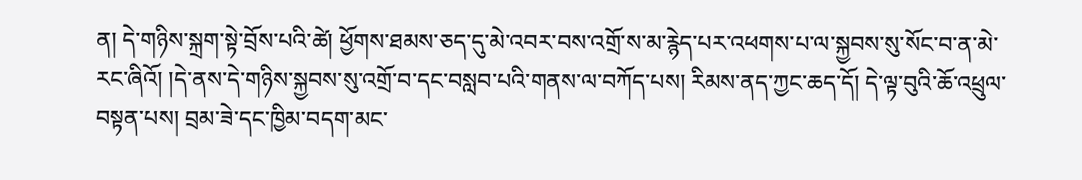ན། དེ་གཉིས་སྐྲག་སྟེ་བྲོས་པའི་ཚེ། ཕྱོགས་ཐམས་ཅད་དུ་མེ་འབར་བས་འགྲོ་ས་མ་རྙེད་པར་འཕགས་པ་ལ་སྐྱབས་སུ་སོང་བ་ན་མེ་རང་ཞིའོ། །དེ་ནས་དེ་གཉིས་སྐྱབས་སུ་འགྲོ་བ་དང་བསླབ་པའི་གནས་ལ་བཀོད་པས། རིམས་ནད་ཀྱང་ཆད་དོ། དེ་ལྟ་བུའི་ཆོ་འཕྲུལ་བསྟན་པས། བྲམ་ཟེ་དང་ཁྱིམ་བདག་མང་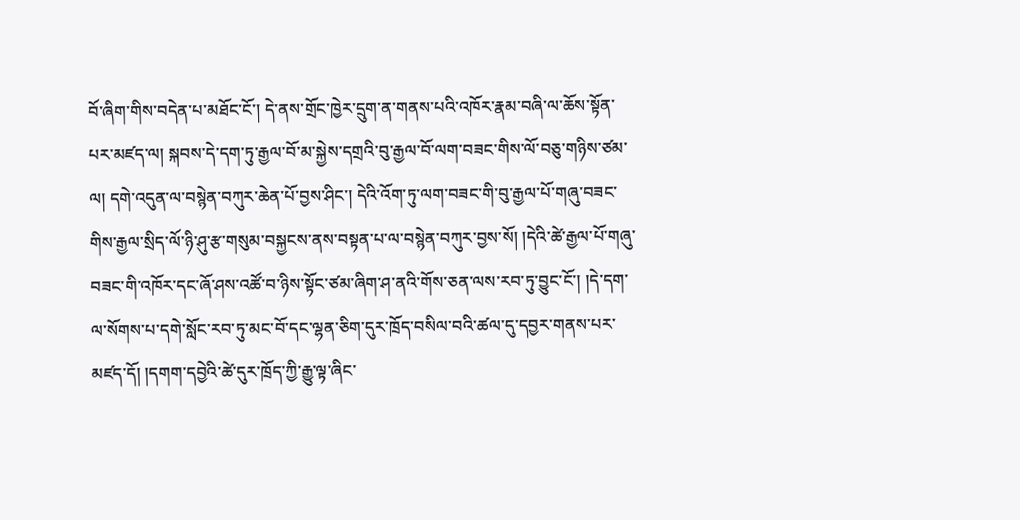བོ་ཞིག་གིས་བདེན་པ་མཐོང་ངོ་། དེ་ནས་གྲོང་ཁྱེར་དྲུག་ན་གནས་པའི་འཁོར་རྣམ་བཞི་ལ་ཆོས་སྟོན་པར་མཛད་ལ། སྐབས་དེ་དག་ཏུ་རྒྱལ་བོ་མ་སྐྱེས་དགྲའི་བུ་རྒྱལ་བོ་ལག་བཟང་གིས་ལོ་བཅུ་གཉིས་ཙམ་ལ། དགེ་འདུན་ལ་བསྙེན་བཀུར་ཆེན་པོ་བྱས་ཤིང་། དེའི་འོག་ཏུ་ལག་བཟང་གི་བུ་རྒྱལ་པོ་གཞུ་བཟང་གིས་རྒྱལ་སྲིད་ལོ་ཉི་ཤུ་རྩ་གསུམ་བསྐྱངས་ནས་བསྟན་པ་ལ་བསྙེན་བཀུར་བྱས་སོ། །དེའི་ཚེ་རྒྱལ་པོ་གཞུ་བཟང་གི་འཁོར་དང་ཞོ་ཤས་འཚོ་བ་ཉིས་སྟོང་ཙམ་ཞིག་ཤ་ནའི་གོས་ཅན་ལས་རབ་ཏུ་བྱུང་ངོ་། །དེ་དག་ལ་སོགས་པ་དགེ་སློང་རབ་ཏུ་མང་བོ་དང་ལྷན་ཅིག་དུར་ཁྲོད་བསིལ་བའི་ཚལ་དུ་དབྱར་གནས་པར་མཛད་དོ། །དགག་དབྱེའི་ཚེ་དུར་ཁྲོད་ཀྱི་རྒྱུ་ལྟ་ཞིང་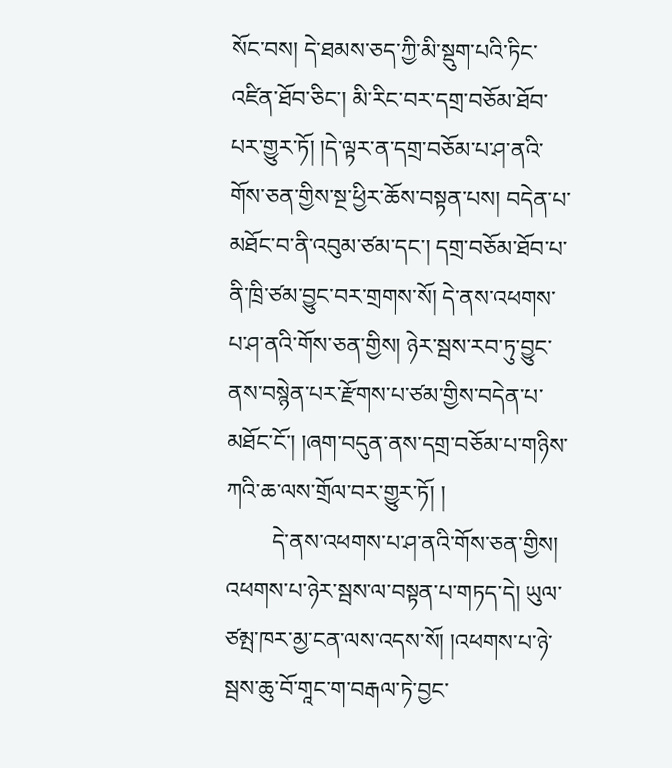སོང་བས། དེ་ཐམས་ཅད་ཀྱི་མི་སྡུག་པའི་ཏིང་འཛིན་ཐོབ་ཅིང་། མི་རིང་བར་དགྲ་བཅོམ་ཐོབ་པར་གྱུར་ཏོ། །དེ་ལྟར་ན་དགྲ་བཅོམ་པ་ཤ་ནའི་གོས་ཅན་གྱིས་སྔ་ཕྱིར་ཆོས་བསྟན་པས། བདེན་པ་མཐོང་བ་ནི་འབུམ་ཙམ་དང་། དགྲ་བཅོམ་ཐོབ་པ་ནི་ཁྲི་ཙམ་བྱུང་བར་གྲགས་སོ། དེ་ནས་འཕགས་པ་ཤ་ནའི་གོས་ཅན་གྱིས། ཉེར་སྦས་རབ་ཏུ་བྱུང་ནས་བསྙེན་པར་རྫོགས་པ་ཙམ་གྱིས་བདེན་པ་མཐོང་ངོ་། །ཞག་བདུན་ནས་དགྲ་བཅོམ་པ་གཉིས་ཀའི་ཆ་ལས་གྲོལ་བར་གྱུར་ཏོ། །
        དེ་ནས་འཕགས་པ་ཤ་ནའི་གོས་ཅན་གྱིས། འཕགས་པ་ཉེར་སྦས་ལ་བསྟན་པ་གཏད་དེ། ཡུལ་ཙམྤ་ཁར་མྱ་ངན་ལས་འདས་སོ། །འཕགས་པ་ཉེ་སྦས་ཆུ་བོ་གཱང་ག་བརྒལ་ཏེ་བྱང་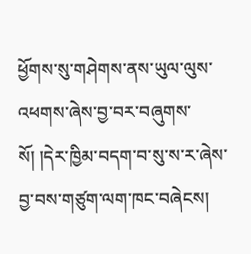ཕྱོགས་སུ་གཤེགས་ནས་ཡུལ་ལུས་འཕགས་ཞེས་བྱ་བར་བཞུགས་སོ། །དེར་ཁྱིམ་བདག་བ་སུ་ས་ར་ཞེས་བྱ་བས་གཙུག་ལག་ཁང་བཞེངས།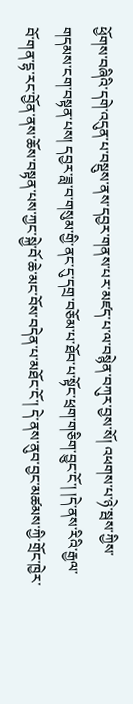ཕྱོགས་བཞིའི་དགེ་འདུན་པ་བསྡུས་ནས་དབྱར་གནས་པར་མཛད་པ་ལ་བསྙེན་བཀུར་བྱས་སོ། འཕགས་པ་ཉེ་སྦས་ཀྱིས་གདམས་ངག་བསྟན་པས། དབྱར་ཟླ་བ་གསུམ་གྱི་ནང་དུ་དགྲ་བཅོམ་པ་ཐོབ་པ་སྟོང་ཕྲག་གཅིག་བྱུང་ངོ་། །དེ་ནས་རིའི་རྒྱལ་བོ་གན་དྷ་རང་བྱོན་ནས་ཆོས་བསྟན་པས་ཀྱང་སྐྱེ་བོ་ཆེ་མང་བོས་བདེན་པ་མཐོང་ངོ་། དེ་ནས་ནུབ་བྱང་མཚམས་ཀྱི་གྲོང་ཁྱེར་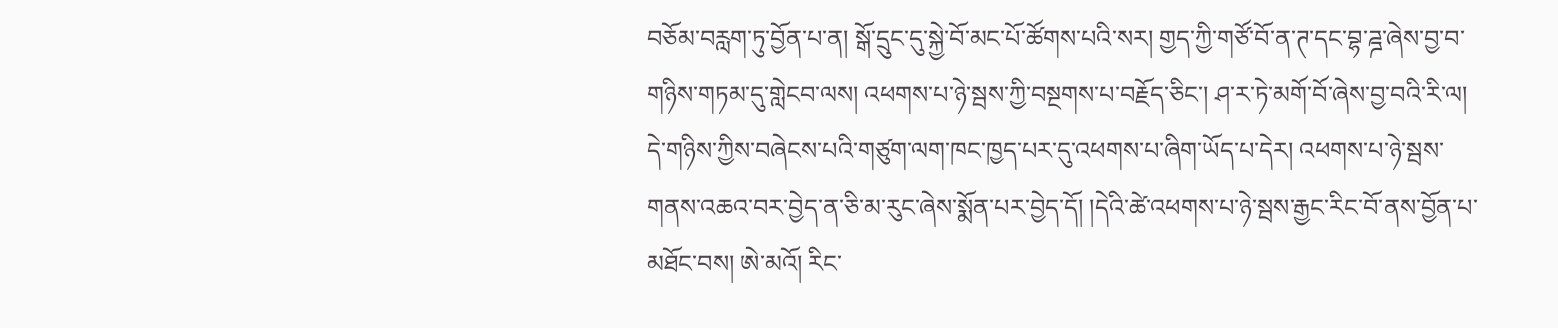བཅོམ་བརླག་ཏུ་བྱོན་པ་ན། སྒོ་དྲུང་དུ་སྐྱེ་བོ་མང་པོ་ཚོགས་པའི་སར། གྱད་ཀྱི་གཙོ་བོ་ན་ཊ་དང་བྷ་ཌྜ་ཞེས་བྱ་བ་གཉིས་གཏམ་དུ་གླེངབ་ལས། འཕགས་པ་ཉེ་སྦས་ཀྱི་བསྔགས་པ་བརྗོད་ཅིང་། ཤ་ར་ཏེ་མགོ་བོ་ཞེས་བྱ་བའི་རི་ལ། དེ་གཉིས་ཀྱིས་བཞེངས་པའི་གཙུག་ལག་ཁང་ཁྱད་པར་དུ་འཕགས་པ་ཞིག་ཡོད་པ་དེར། འཕགས་པ་ཉེ་སྦས་གནས་འཆའ་བར་བྱེད་ན་ཅི་མ་རུང་ཞེས་སྨོན་པར་བྱེད་དོ། །དེའི་ཚེ་འཕགས་པ་ཉེ་སྦས་རྒྱང་རིང་བོ་ནས་བྱོན་པ་མཐོང་བས། ཨེ་མའོ། རིང་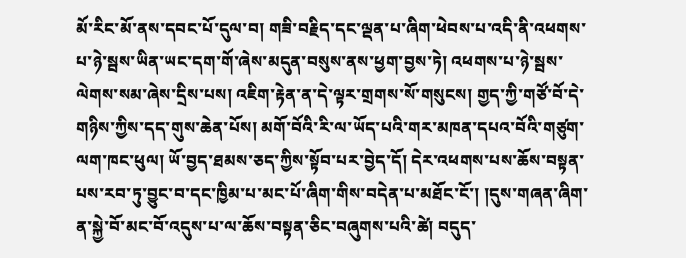མོ་རིང་མོ་ནས་དབང་པོ་དུལ་བ། གཟི་བརྗིད་དང་ལྡན་པ་ཞིག་ཕེབས་པ་འདི་ནི་འཕགས་པ་ཉེ་སྦས་ཡིན་ཡང་དག་གོ་ཞེས་མདུན་བསུས་ནས་ཕྱག་བྱས་ཏེ། འཕགས་པ་ཉེ་སྦས་ལེགས་སམ་ཞེས་དྲིས་པས། འཇིག་རྟེན་ན་དེ་ལྟར་གྲགས་སོ་གསུངས། གྱད་ཀྱི་གཙོ་བོ་དེ་གཉིས་ཀྱིས་དད་གུས་ཆེན་པོས། མགོ་བོའི་རི་ལ་ཡོད་པའི་གར་མཁན་དཔའ་བོའི་གཙུག་ལག་ཁང་ཕུལ། ཡོ་བྱད་ཐམས་ཅད་ཀྱིས་སྟོབ་པར་བྱེད་དོ། དེར་འཕགས་པས་ཆོས་བསྟན་པས་རབ་ཏུ་བྱུང་བ་དང་ཁྱིམ་པ་མང་པོ་ཞིག་གིས་བདེན་པ་མཐོང་ངོ་། །དུས་གཞན་ཞིག་ན་སྐྱེ་བོ་མང་བོ་འདུས་པ་ལ་ཆོས་བསྟན་ཅིང་བཞུགས་པའི་ཚེ། བདུད་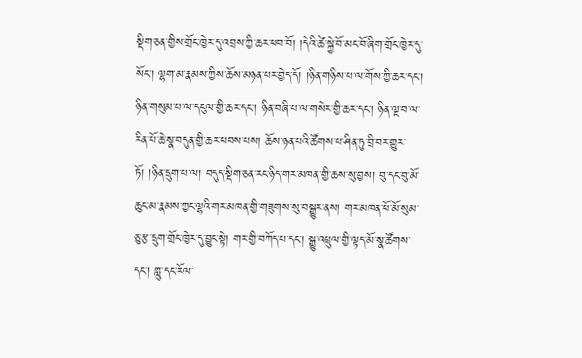སྡིག་ཅན་གྱིས་གྲོང་ཁྱེར་དུ་འབྲས་ཀྱི་ཆར་ཕབ་བོ། །དེའི་ཚེ་སྐྱེ་བོ་མང་བོ་ཞིག་གྲོང་ཁྱེར་དུ་སོང་། ལྷག་མ་རྣམས་ཀྱིས་ཆོས་མཉན་པར་བྱེད་དོ། །ཉིན་གཉིས་པ་ལ་གོས་ཀྱི་ཆར་དང་། ཉིན་གསུམ་པ་ལ་དངུལ་གྱི་ཆར་དང་། ཉིན་བཞི་པ་ལ་གསེར་གྱི་ཆར་དང་། ཉིན་ལྔ་བ་ལ་རིན་པོ་ཆེ་སྣ་བདུན་གྱི་ཆར་ཕབས་པས། ཆོས་ཉན་པའི་ཚོགས་པ་ཤིན་ཏུ་བྲི་བར་གྱུར་ཏོ། །ཉིན་དྲུག་པ་ལ། བདུད་སྡིག་ཅན་རང་ཉིད་གར་མཁན་གྱི་ཆས་སུ་བྱས། བུ་དང་བུ་མོ་ཆུང་མ་རྣམས་ཀྱང་ལྷའི་གར་མཁན་གྱི་གཟུགས་སུ་བསྒྱུར་ནས། གར་མཁན་ཕོ་མོ་སུམ་ཅུ་རྩ་དྲུག་གྲོང་ཁྱེར་དུ་བྱུང་སྟེ། གར་གྱི་བཀོད་པ་དང་། སྒྱུ་འཕྲུལ་གྱི་ལྟད་མོ་སྣ་ཚོགས་དང་། གླུ་དང་རོལ་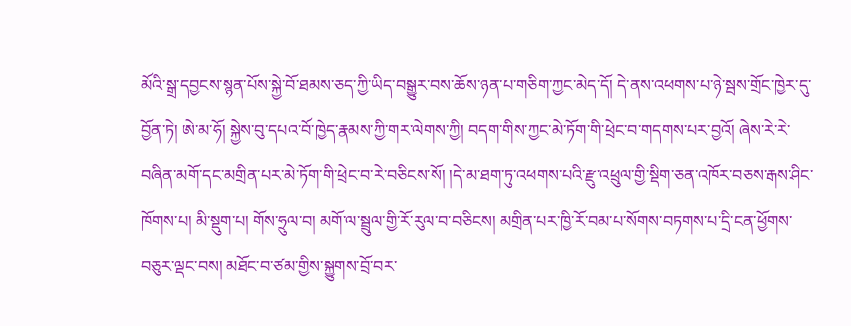མོའི་སྒྲ་དབྱངས་སྙན་པོས་སྐྱེ་བོ་ཐམས་ཅད་ཀྱི་ཡིད་བསྒྱུར་བས་ཆོས་ཉན་པ་གཅིག་ཀྱང་མེད་དོ། དེ་ནས་འཕགས་པ་ཉེ་སྦས་གྲོང་ཁྱེར་དུ་བྱོན་ཏེ། ཨེ་མ་ཧོ། སྐྱེས་བུ་དཔའ་བོ་ཁྱེད་རྣམས་ཀྱི་གར་ལེགས་ཀྱི། བདག་གིས་ཀྱང་མེ་ཏོག་གི་ཕྲེང་བ་གདགས་པར་བྱའོ། ཞེས་རེ་རེ་བཞིན་མགོ་དང་མགྲིན་པར་མེ་ཏོག་གི་ཕྲེང་བ་རེ་བཅིངས་སོ། །དེ་མ་ཐག་ཏུ་འཕགས་པའི་རྫུ་འཕྲུལ་གྱི་སྡིག་ཅན་འཁོར་བཅས་རྒས་ཤིང་ཁོགས་པ། མི་སྡུག་པ། གོས་ཧྲུལ་བ། མགོ་ལ་སྦྲུལ་གྱི་རོ་རུལ་བ་བཅིངས། མགྲིན་པར་ཁྱི་རོ་བམ་པ་སོགས་བཏགས་པ་དྲི་ངན་ཕྱོགས་བཅུར་ལྡང་བས། མཐོང་བ་ཙམ་གྱིས་སྐྱུགས་བྲོ་བར་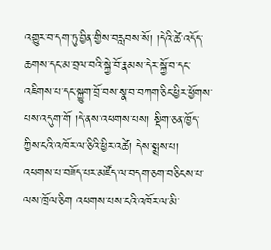འགྱུར་བ་དག་ཏུ་བྱིན་གྱིས་བརླབས་སོ། །དེའི་ཚེ་འདོད་ཆགས་དང་མ་བྲལ་བའི་སྐྱེ་བོ་རྣམས་དེར་སྐྱོ་བ་དང་འཇིགས་པ་དང་སྐྱུག་བྲོ་བས་སྣ་བ་བཀག་ཅིང་ཕྱིར་ཕྱོགས་པས་འདུག་གོ །དེ་ནས་འཕགས་པས། སྡིག་ཅན་ཁྱོད་ཀྱིས་ངའི་འཁོར་ལ་ཅིའི་ཕྱིར་འཚེ། དེས་སྨྲས་པ། འཕགས་པ་བཟོད་པར་མཛོད་ལ་བདག་ཅག་བཅིངས་པ་ལས་ཁྲོལ་ཅིག འཕགས་པས་ངའི་འཁོར་ལ་མི་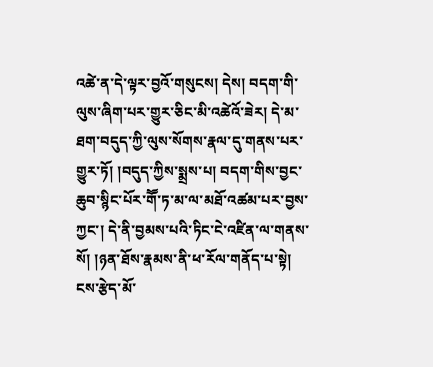འཚེ་ན་དེ་ལྟར་བྱའོ་གསུངས། དེས། བདག་གི་ལུས་ཞིག་པར་གྱུར་ཅིང་མི་འཚེའོ་ཟེར། དེ་མ་ཐག་བདུད་ཀྱི་ལུས་སོགས་རྣལ་དུ་གནས་པར་གྱུར་ཏོ། །བདུད་ཀྱིས་སྨྲས་པ། བདག་གིས་བྱང་ཆུབ་སྙིང་པོར་གཽ་ཏ་མ་ལ་མཐོ་འཚམ་པར་བྱས་ཀྱང་། དེ་ནི་བྱམས་པའི་ཏིང་ངེ་འཛིན་ལ་གནས་སོ། །ཉན་ཐོས་རྣམས་ནི་ཕ་རོལ་གནོད་པ་སྟེ། ངས་རྩེད་མོ་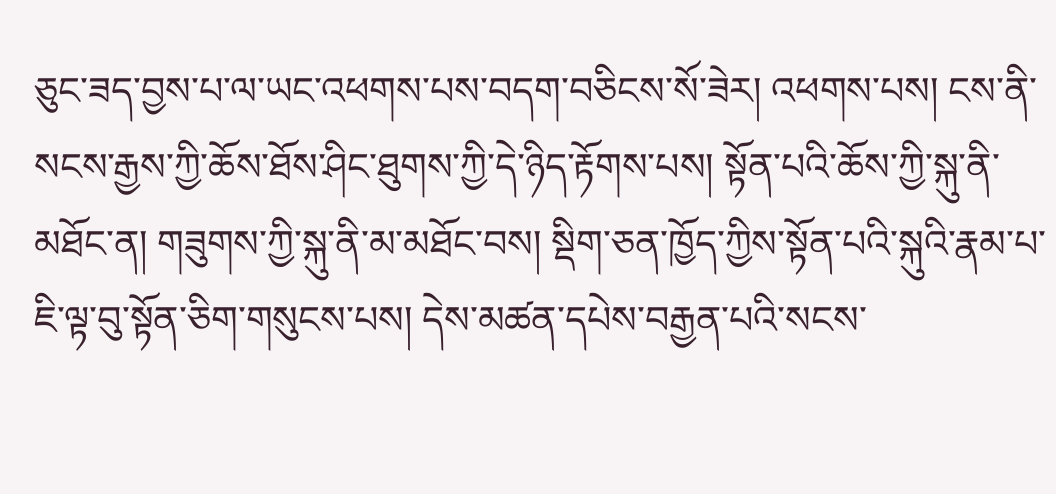ཅུང་ཟད་བྱས་པ་ལ་ཡང་འཕགས་པས་བདག་བཅིངས་སོ་ཟེར། འཕགས་པས། ངས་ནི་སངས་རྒྱས་ཀྱི་ཆོས་ཐོས་ཤིང་ཐུགས་ཀྱི་དེ་ཉིད་རྟོགས་པས། སྟོན་པའི་ཆོས་ཀྱི་སྐུ་ནི་མཐོང་ན། གཟུགས་ཀྱི་སྐུ་ནི་མ་མཐོང་བས། སྡིག་ཅན་ཁྱོད་ཀྱིས་སྟོན་པའི་སྐུའི་རྣམ་པ་ཇི་ལྟ་བུ་སྟོན་ཅིག་གསུངས་པས། དེས་མཚན་དཔེས་བརྒྱན་པའི་སངས་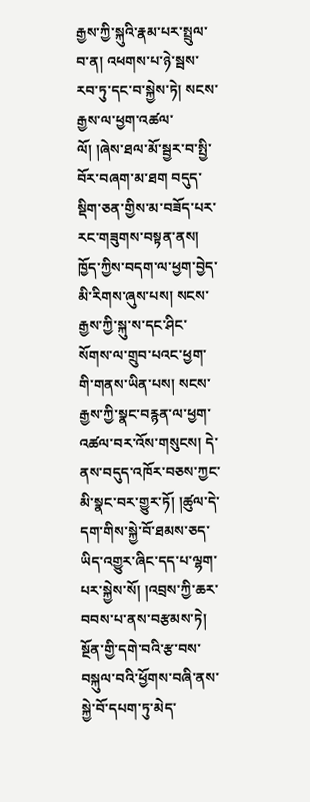རྒྱས་ཀྱི་སྐུའི་རྣམ་པར་སྤྲུལ་བ་ན། འཕགས་པ་ཉེ་སྦས་རབ་ཏུ་དང་བ་སྐྱེས་ཏེ། སངས་རྒྱས་ལ་ཕྱག་འཚལ་ལོ། །ཞེས་ཐལ་མོ་སྦྱར་བ་སྤྱི་བོར་བཞག་མ་ཐག བདུད་སྡིག་ཅན་གྱིས་མ་བཟོད་པར་རང་གཟུགས་བསྟན་ནས། ཁྱོད་ཀྱིས་བདག་ལ་ཕྱག་བྱེད་མི་རིགས་ཞུས་པས། སངས་རྒྱས་ཀྱི་སྐུ་ས་དང་ཤིང་སོགས་ལ་གྲུབ་པའང་ཕྱག་གི་གནས་ཡིན་པས། སངས་རྒྱས་ཀྱི་སྣང་བརྙན་ལ་ཕྱག་འཚལ་བར་འོས་གསུངས། དེ་ནས་བདུད་འཁོར་བཅས་ཀྱང་མི་སྣང་བར་གྱུར་ཏོ། །ཚུལ་དེ་དག་གིས་སྐྱེ་བོ་ཐམས་ཅད་ཡིད་འགྱུར་ཞིང་དད་པ་ལྷག་པར་སྐྱེས་སོ། །འབྲས་ཀྱི་ཆར་བབས་པ་ནས་བརྩམས་ཏེ། སྔོན་གྱི་དགེ་བའི་རྩ་བས་བསྐུལ་བའི་ཕྱོགས་བཞི་ནས་སྐྱེ་བོ་དཔག་ཏུ་མེད་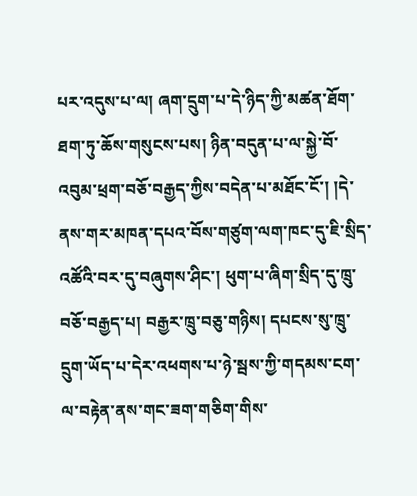པར་འདུས་པ་ལ། ཞག་དྲུག་པ་དེ་ཉིད་ཀྱི་མཚན་ཐོག་ཐག་ཏུ་ཆོས་གསུངས་པས། ཉིན་བདུན་པ་ལ་སྐྱེ་བོ་འབུམ་ཕྲག་བཅོ་བརྒྱད་ཀྱིས་བདེན་པ་མཐོང་ངོ་། །དེ་ནས་གར་མཁན་དཔའ་བོས་གཙུག་ལག་ཁང་དུ་ཇི་སྲིད་འཚོའི་བར་དུ་བཞུགས་ཤིང་། ཕུག་པ་ཞིག་སྲིད་དུ་ཁྲུ་བཅོ་བརྒྱད་པ། བརྒྱར་ཁྲུ་བཅུ་གཉིས། དཔངས་སུ་ཁྲུ་དྲུག་ཡོད་པ་དེར་འཕགས་པ་ཉེ་སྦས་ཀྱི་གདམས་ངག་ལ་བརྟེན་ནས་གང་ཟག་གཅིག་གིས་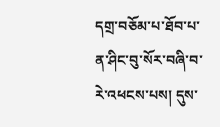དགྲ་བཅོམ་པ་ཐོབ་པ་ན་ཤིང་བུ་སོར་བཞི་བ་རེ་འཕངས་པས། དུས་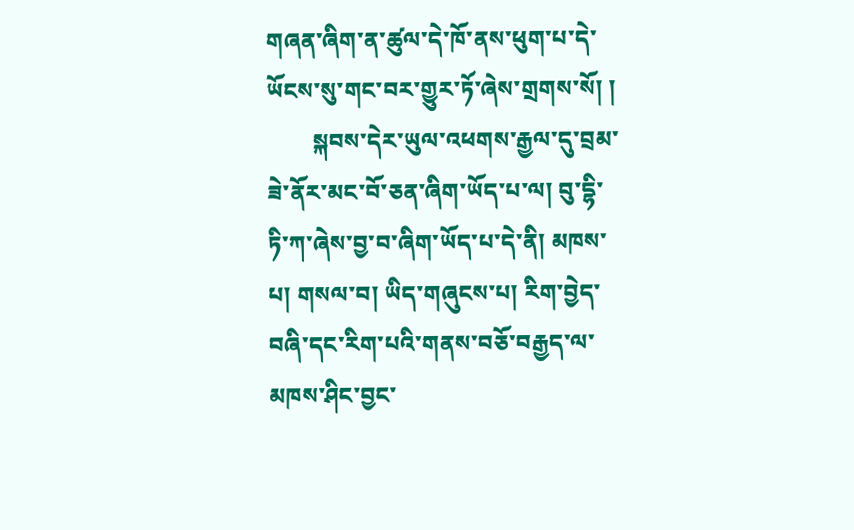གཞན་ཞིག་ན་ཚུལ་དེ་ཁོ་ནས་ཕུག་པ་དེ་ཡོངས་སུ་གང་བར་གྱུར་ཏོ་ཞེས་གྲགས་སོ། །
        སྐབས་དེར་ཡུལ་འཕགས་རྒྱལ་དུ་བྲམ་ཟེ་ནོར་མང་བོ་ཅན་ཞིག་ཡོད་པ་ལ། བུ་དྷི་ཏི་ཀ་ཞེས་བྱ་བ་ཞིག་ཡོད་པ་དེ་ནི། མཁས་པ། གསལ་བ། ཡིད་གཞུངས་པ། རིག་བྱེད་བཞི་དང་རིག་པའི་གནས་བཅོ་བརྒྱད་ལ་མཁས་ཤིང་བྱང་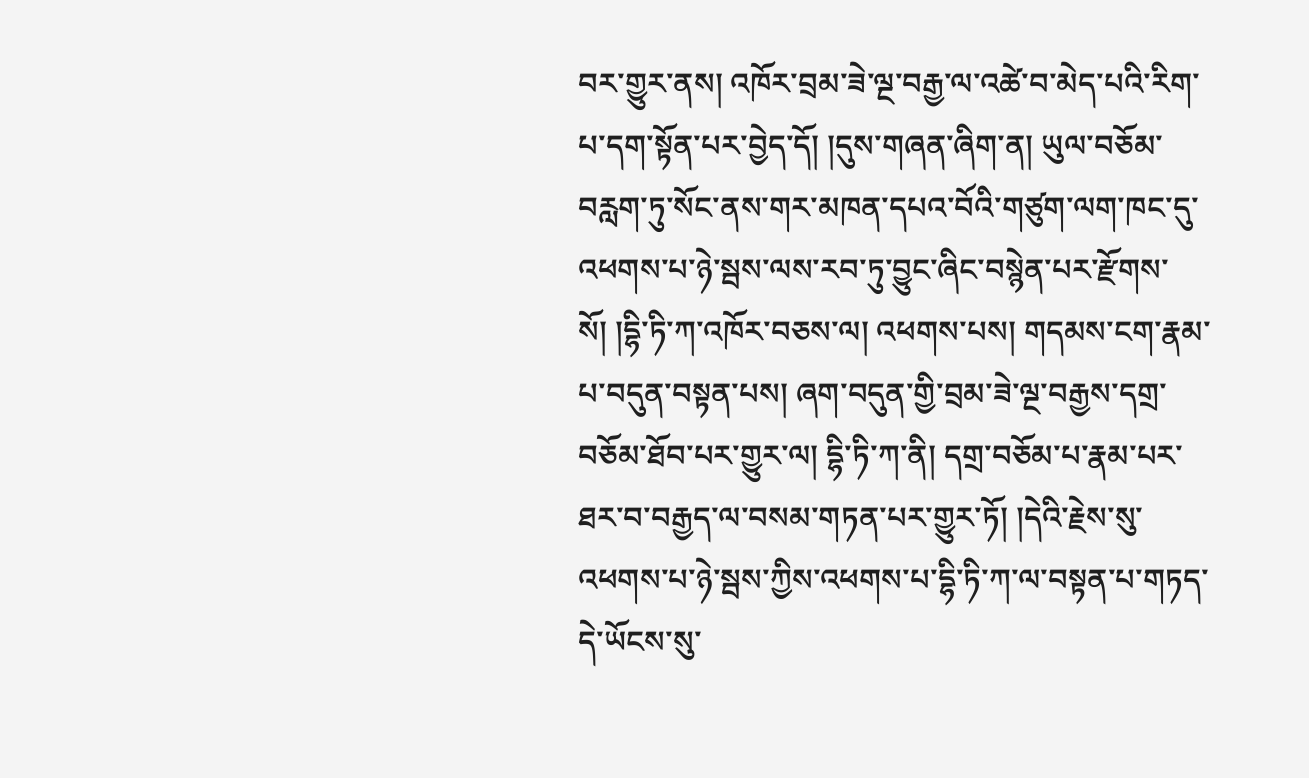བར་གྱུར་ནས། འཁོར་བྲམ་ཟེ་ལྔ་བརྒྱ་ལ་འཚེ་བ་མེད་པའི་རིག་པ་དག་སྟོན་པར་བྱེད་དོ། །དུས་གཞན་ཞིག་ན། ཡུལ་བཅོམ་བརླག་ཏུ་སོང་ནས་གར་མཁན་དཔའ་བོའི་གཙུག་ལག་ཁང་དུ་འཕགས་པ་ཉེ་སྦས་ལས་རབ་ཏུ་བྱུང་ཞིང་བསྙེན་པར་རྫོགས་སོ། །དྷི་ཏི་ཀ་འཁོར་བཅས་ལ། འཕགས་པས། གདམས་ངག་རྣམ་པ་བདུན་བསྟན་པས། ཞག་བདུན་གྱི་བྲམ་ཟེ་ལྔ་བརྒྱས་དགྲ་བཅོམ་ཐོབ་པར་གྱུར་ལ། དྷི་ཏི་ཀ་ནི། དགྲ་བཅོམ་པ་རྣམ་པར་ཐར་བ་བརྒྱད་ལ་བསམ་གཏན་པར་གྱུར་ཏོ། །དེའི་རྗེས་སུ་འཕགས་པ་ཉེ་སྦས་ཀྱིས་འཕགས་པ་དྷི་ཏི་ཀ་ལ་བསྟན་པ་གཏད་དེ་ཡོངས་སུ་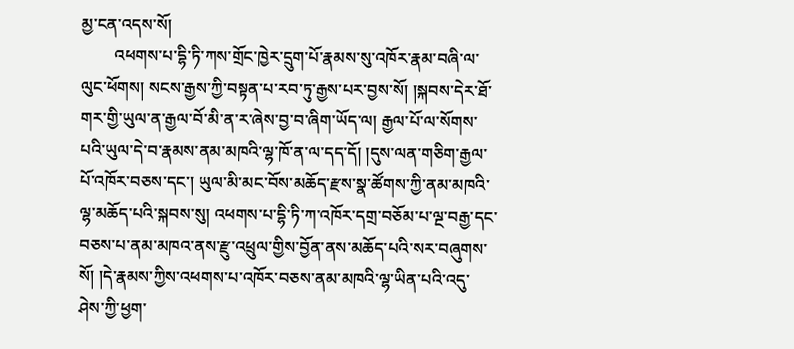མྱ་ངན་འདས་སོ།
        འཕགས་པ་དྷི་ཏི་ཀས་གྲོང་ཁྱེར་དྲུག་པོ་རྣམས་སུ་འཁོར་རྣམ་བཞི་ལ་ལུང་ཕོགས། སངས་རྒྱས་ཀྱི་བསྟན་པ་རབ་ཏུ་རྒྱས་པར་བྱས་སོ། །སྐབས་དེར་ཐོ་གར་གྱི་ཡུལ་ན་རྒྱལ་བོ་མི་ན་ར་ཞེས་བྱ་བ་ཞིག་ཡོད་ལ། རྒྱལ་པོ་ལ་སོགས་པའི་ཡུལ་དེ་བ་རྣམས་ནམ་མཁའི་ལྷ་ཁོ་ན་ལ་དད་དོ། །དུས་ལན་གཅིག་རྒྱལ་པོ་འཁོར་བཅས་དང་། ཡུལ་མི་མང་བོས་མཆོད་རྫས་སྣ་ཚོགས་ཀྱི་ནམ་མཁའི་ལྷ་མཆོད་པའི་སྐབས་སུ། འཕགས་པ་དྷི་ཏི་ཀ་འཁོར་དགྲ་བཅོམ་པ་ལྔ་བརྒྱ་དང་བཅས་པ་ནམ་མཁའ་ནས་རྫུ་འཕྲུལ་གྱིས་བྱོན་ནས་མཆོད་པའི་སར་བཞུགས་སོ། །དེ་རྣམས་ཀྱིས་འཕགས་པ་འཁོར་བཅས་ནམ་མཁའི་ལྷ་ཡིན་པའི་འདུ་ཤེས་ཀྱི་ཕྱག་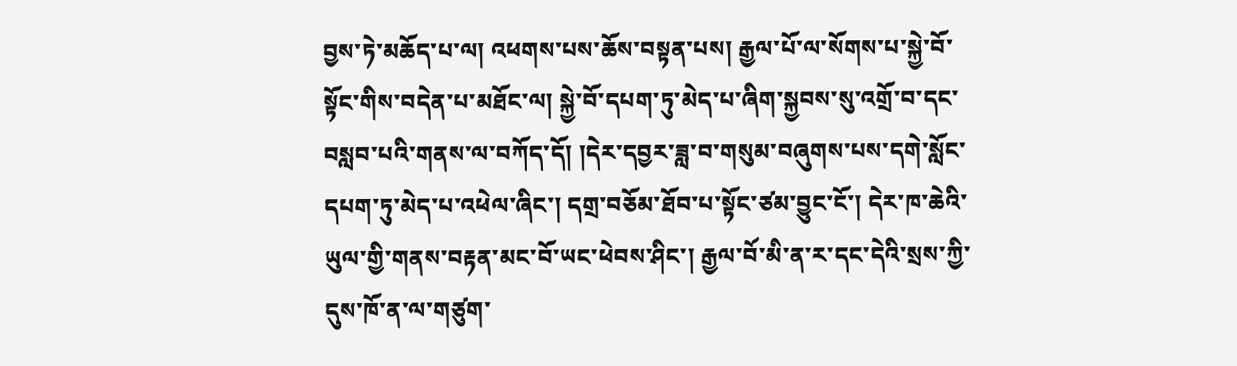བྱས་ཏེ་མཆོད་པ་ལ། འཕགས་པས་ཆོས་བསྟན་པས། རྒྱལ་པོ་ལ་སོགས་པ་སྐྱེ་བོ་སྟོང་གིས་བདེན་པ་མཐོང་ལ། སྐྱེ་བོ་དཔག་ཏུ་མེད་པ་ཞིག་སྐྱབས་སུ་འགྲོ་བ་དང་བསླབ་པའི་གནས་ལ་བཀོད་དོ། །དེར་དབྱར་ཟླ་བ་གསུམ་བཞུགས་པས་དགེ་སློང་དཔག་ཏུ་མེད་པ་འཕེལ་ཞིང་། དགྲ་བཅོམ་ཐོབ་པ་སྟོང་ཙམ་བྱུང་ངོ་། དེར་ཁ་ཆེའི་ཡུལ་གྱི་གནས་བརྟན་མང་བོ་ཡང་ཕེབས་ཤིང་། རྒྱལ་བོ་མི་ན་ར་དང་དེའི་སྲས་ཀྱི་དུས་ཁོ་ན་ལ་གཙུག་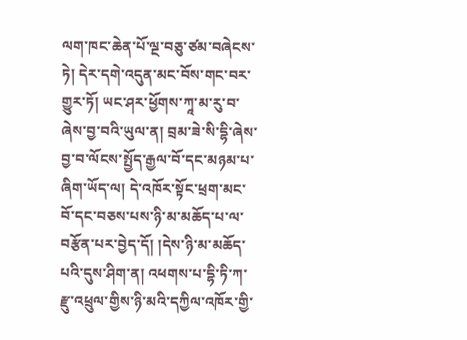ལག་ཁང་ཆེན་པོ་ལྔ་བཅུ་ཙམ་བཞེངས་ཏེ། དེར་དགེ་འདུན་མང་བོས་གང་བར་གྱུར་ཏོ། ཡང་ཤར་ཕྱོགས་ཀཱ་མ་རུ་བ་ཞེས་བྱ་བའི་ཡུལ་ན། བྲམ་ཟེ་སི་དྷི་ཞེས་བྱ་བ་ལོངས་སྤྱོད་རྒྱལ་བོ་དང་མཉམ་པ་ཞིག་ཡོད་ལ། དེ་འཁོར་སྟོང་ཕྲག་མང་བོ་དང་བཅས་པས་ཉི་མ་མཆོད་པ་ལ་བརྩོན་པར་བྱེད་དོ། །དེས་ཉི་མ་མཆོད་པའི་དུས་ཤིག་ན། འཕགས་པ་དྷི་ཏི་ཀ་རྫུ་འཕྲུལ་གྱིས་ཉི་མའི་དཀྱིལ་འཁོར་གྱི་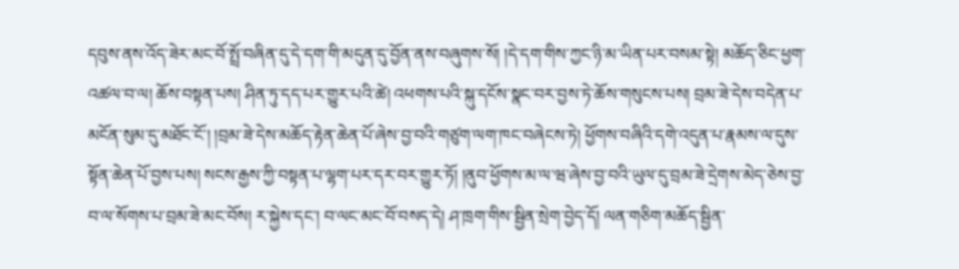དབུས་ནས་འོད་ཟེར་མང་བོ་སྤྲོ་བཞིན་དུ་དེ་དག་གི་མདུན་དུ་བྱོན་ནས་བཞུགས་སོ། །དེ་དག་གིས་ཀྱང་ཉི་མ་ཡིན་པར་བསམ་སྟེ། མཆོད་ཅིང་ཕྱག་འཚལ་བ་ལ། ཆོས་བསྟན་པས། ཤིན་ཏུ་དད་པར་གྱུར་པའི་ཚེ། འཕགས་པའི་སྐུ་དངོས་སྣང་བར་བྱས་ཏེ་ཆོས་གསུངས་པས། བྲམ་ཟེ་དེས་བདེན་པ་མངོན་སུམ་དུ་མཐོང་ངོ་། །བྲམ་ཟེ་དེས་མཆོད་རྟེན་ཆེན་པོ་ཞེས་བྱ་བའི་གཙུག་ལག་ཁང་བཞེངས་ཏེ། ཕྱོགས་བཞིའི་དགེ་འདུན་པ་རྣམས་ལ་དུས་སྟོན་ཆེན་པོ་བྱས་པས། སངས་རྒྱས་ཀྱི་བསྟན་པ་ལྷག་པར་དར་བར་གྱུར་ཏོ། །ནུབ་ཕྱོགས་མ་ལ་ཝ་ཞེས་བྱ་བའི་ཡུལ་དུ་བྲམ་ཟེ་དྲེགས་མེད་ཅེས་བྱ་བ་ལ་སོགས་པ་བྲམ་ཟེ་མང་བོས། ར་སྐྱེས་དང་། བ་ལང་མང་བོ་བསད་དེ། ཤ་ཁྲག་གིས་སྦྱིན་སྲེག་བྱེད་དོ། ལན་གཅིག་མཆོད་སྦྱིན་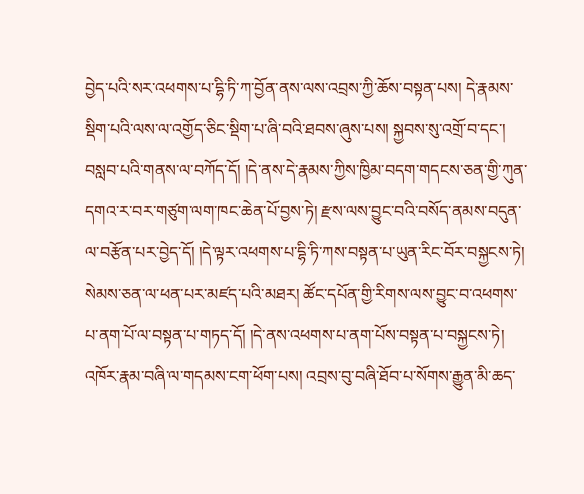བྱེད་པའི་སར་འཕགས་པ་དྷི་ཏི་ཀ་བྱོན་ནས་ལས་འབྲས་ཀྱི་ཆོས་བསྟན་པས། དེ་རྣམས་སྡིག་པའི་ལས་ལ་འགྱོད་ཅིང་སྡིག་པ་ཞི་བའི་ཐབས་ཞུས་པས། སྐྱབས་སུ་འགྲོ་བ་དང་། བསླབ་པའི་གནས་ལ་བཀོད་དོ། །དེ་ནས་དེ་རྣམས་ཀྱིས་ཁྱིམ་བདག་གདངས་ཅན་གྱི་ཀུན་དགའ་ར་བར་གཙུག་ལག་ཁང་ཆེན་པོ་བྱས་ཏེ། རྫས་ལས་བྱུང་བའི་བསོད་ནམས་བདུན་ལ་བརྩོན་པར་བྱེད་དོ། །དེ་ལྟར་འཕགས་པ་དྷི་ཏི་ཀས་བསྟན་པ་ཡུན་རིང་བོར་བསྐྱངས་ཏེ། སེམས་ཅན་ལ་ཕན་པར་མཛད་པའི་མཐར། ཚོང་དཔོན་གྱི་རིགས་ལས་བྱུང་བ་འཕགས་པ་ནག་པོ་ལ་བསྟན་པ་གཏད་དོ། །དེ་ནས་འཕགས་པ་ནག་པོས་བསྟན་པ་བསྐྱངས་ཏེ། འཁོར་རྣམ་བཞི་ལ་གདམས་ངག་ཕོག་པས། འབྲས་བུ་བཞི་ཐོབ་པ་སོགས་རྒྱུན་མི་ཆད་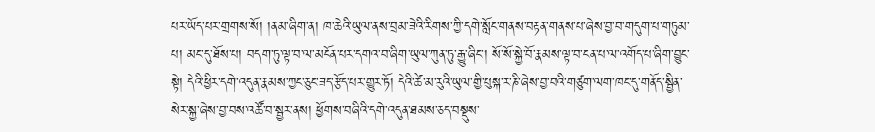པར་ཡོད་པར་གྲགས་སོ། །ནམ་ཞིག་ན། ཁ་ཆེའི་ཡུལ་ནས་བྲམ་ཟེའི་རིགས་ཀྱི་དགེ་སློང་གནས་བརྟན་གནས་པ་ཞེས་བྱ་བ་གདུག་པ་གཏུམ་པ། མང་དུ་ཐོས་པ། བདག་ཏུ་ལྟ་བ་ལ་མངོན་པར་དགའ་བ་ཞིག་ཡུལ་ཀུན་ཏུ་རྒྱུ་ཞིང་། སོ་སོ་སྐྱེ་བོ་རྣམས་ལྟ་བ་ངན་པ་ལ་འགོད་པ་ཞིག་བྱུང་སྟེ། དེའི་ཕྱིར་དགེ་འདུན་རྣམས་ཀྱང་ཅུང་ཟད་རྩོད་པར་གྱུར་ཏོ། དེའི་ཚེ་མ་རུའི་ཡུལ་གྱི་པུསྐ་ར་ཎི་ཞེས་བྱ་བའི་གཙུག་ལག་ཁང་དུ་གནོད་སྦྱིན་སེར་སྐྱ་ཞེས་བྱ་བས་འཚོ་བ་སྦྱར་ནས། ཕྱོགས་བཞིའི་དགེ་འདུན་ཐམས་ཅད་བསྡུས་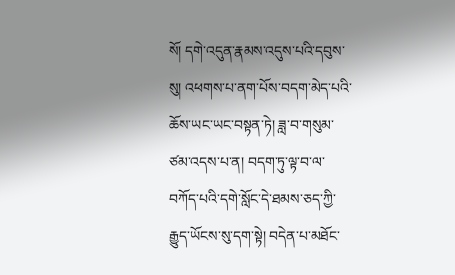སོ། དགེ་འདུན་རྣམས་འདུས་པའི་དབུས་སུ། འཕགས་པ་ནག་པོས་བདག་མེད་པའི་ཆོས་ཡང་ཡང་བསྟན་ཏེ། ཟླ་བ་གསུམ་ཙམ་འདས་པ་ན། བདག་ཏུ་ལྟ་བ་ལ་བཀོད་པའི་དགེ་སློང་དེ་ཐམས་ཅད་ཀྱི་རྒྱུད་ཡོངས་སུ་དག་སྟེ། བདེན་པ་མཐོང་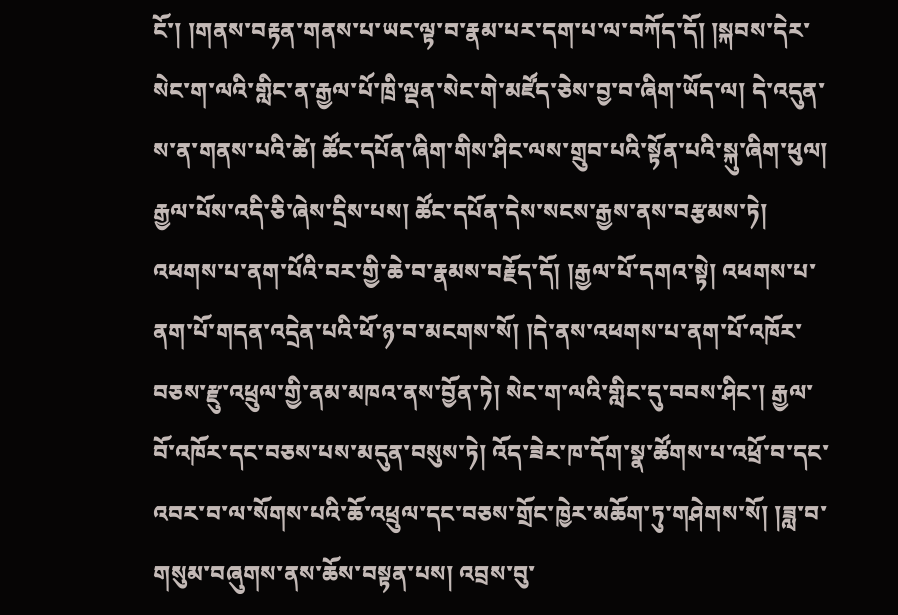ངོ་། །གནས་བརྟན་གནས་པ་ཡང་ལྟ་བ་རྣམ་པར་དག་པ་ལ་བཀོད་དོ། །སྐབས་དེར་སེང་ག་ལའི་གླིང་ན་རྒྱལ་པོ་ཁྲི་ལྡན་སེང་གེ་མཛོད་ཅེས་བྱ་བ་ཞིག་ཡོད་ལ། དེ་འདུན་ས་ན་གནས་པའི་ཚེ། ཚོང་དཔོན་ཞིག་གིས་ཤིང་ལས་གྲུབ་པའི་སྟོན་པའི་སྐུ་ཞིག་ཕུལ། རྒྱལ་པོས་འདི་ཅི་ཞེས་དྲིས་པས། ཚོང་དཔོན་དེས་སངས་རྒྱས་ནས་བརྩམས་ཏེ། འཕགས་པ་ནག་པོའི་བར་གྱི་ཆེ་བ་རྣམས་བརྗོད་དོ། །རྒྱལ་པོ་དགའ་སྟེ། འཕགས་པ་ནག་པོ་གདན་འདྲེན་པའི་ཕོ་ཉ་བ་མངགས་སོ། །དེ་ནས་འཕགས་པ་ནག་པོ་འཁོར་བཅས་རྫུ་འཕྲུལ་གྱི་ནམ་མཁའ་ནས་བྱོན་ཏེ། སེང་ག་ལའི་གླིང་དུ་བབས་ཤིང་། རྒྱལ་བོ་འཁོར་དང་བཅས་པས་མདུན་བསུས་ཏེ། འོད་ཟེར་ཁ་དོག་སྣ་ཚོགས་པ་འཕྲོ་བ་དང་འབར་བ་ལ་སོགས་པའི་ཆོ་འཕྲུལ་དང་བཅས་གྲོང་ཁྱེར་མཆོག་ཏུ་གཤེགས་སོ། །ཟླ་བ་གསུམ་བཞུགས་ནས་ཆོས་བསྟན་པས། འབྲས་བུ་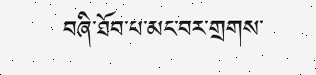བཞི་ཐོབ་པ་མང་བར་གྲགས་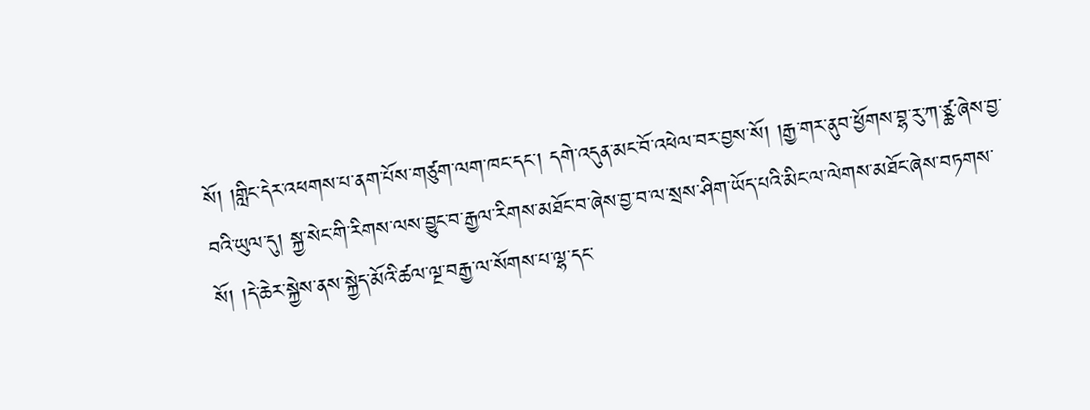སོ། །གླིང་དེར་འཕགས་པ་ནག་པོས་གཙུག་ལག་ཁང་དང་། དགེ་འདུན་མང་བོ་འཕེལ་བར་བྱས་སོ། །རྒྱ་གར་ནུབ་ཕྱོགས་བྷ་རུ་ཀ་ཙྪ་ཞེས་བྱ་བའི་ཡུལ་དུ། སྐྱ་སེང་གི་རིགས་ལས་བྱུང་བ་རྒྱལ་རིགས་མཐོང་བ་ཞེས་བྱ་བ་ལ་སྲས་ཤིག་ཡོད་པའི་མིང་ལ་ལེགས་མཐོང་ཞེས་བཏགས་སོ། །དེ་ཆེར་སྐྱེས་ནས་སྐྱེད་མོའི་ཚལ་ལྔ་བརྒྱ་ལ་སོགས་པ་ལྷ་དང་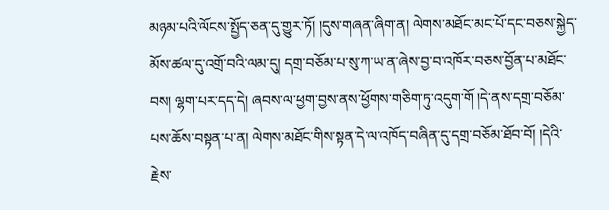མཉམ་པའི་ལོངས་སྤྱོད་ཅན་དུ་གྱུར་ཏོ། །དུས་གཞན་ཞིག་ན། ལེགས་མཐོང་མང་པོ་དང་བཅས་སྐྱེད་མོས་ཚལ་དུ་འགྲོ་བའི་ལམ་དུ། དགྲ་བཅོམ་པ་སུ་ཀ་ཡ་ན་ཞེས་བྱ་བ་འཁོར་བཅས་བྱོན་པ་མཐོང་བས། ལྷག་པར་དད་དེ། ཞབས་ལ་ཕྱག་བྱས་ནས་ཕྱོགས་གཅིག་ཏུ་འདུག་གོ །དེ་ནས་དགྲ་བཅོམ་པས་ཆོས་བསྟན་པ་ན། ལེགས་མཐོང་གིས་སྟན་དེ་ལ་འཁོད་བཞིན་དུ་དགྲ་བཅོམ་ཐོབ་བོ། །དེའི་རྗེས་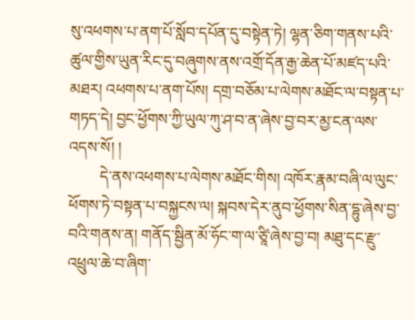སུ་འཕགས་པ་ནག་པོ་སློབ་དཔོན་དུ་བསྟེན་ཏེ། ལྷན་ཅིག་གནས་པའི་ཚུལ་གྱིས་ཡུན་རིང་དུ་བཞུགས་ནས་འགྲོ་དོན་རྒྱ་ཆེན་པོ་མཛད་པའི་མཐར། འཕགས་པ་ནག་པོས། དགྲ་བཅོམ་པ་ལེགས་མཐོང་ལ་བསྟན་པ་གཏད་དེ། བྱང་ཕྱོགས་ཀྱི་ཡུལ་ཀུ་ཤ་བ་ན་ཞེས་བྱ་བར་མྱ་ངན་ལས་འདས་སོ། །
        དེ་ནས་འཕགས་པ་ལེགས་མཐོང་གིས། འཁོར་རྣམ་བཞི་ལ་ལུང་ཕོགས་ཏེ་བསྟན་པ་བསྐྱངས་ལ། སྐབས་དེར་ནུབ་ཕྱོགས་སིན་དྷུ་ཞེས་བྱ་བའི་གནས་ན། གནོད་སྦྱིན་མོ་ཧོང་ག་ལ་ཙཱི་ཞེས་བྱ་བ། མཐུ་དང་རྫུ་འཕྲུལ་ཆེ་བ་ཞིག་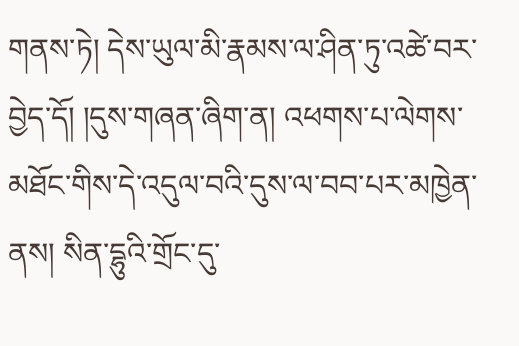གནས་ཏེ། དེས་ཡུལ་མི་རྣམས་ལ་ཤིན་ཏུ་འཚེ་བར་བྱེད་དོ། །དུས་གཞན་ཞིག་ན། འཕགས་པ་ལེགས་མཐོང་གིས་དེ་འདུལ་བའི་དུས་ལ་བབ་པར་མཁྱེན་ནས། སིན་དྷུའི་གྲོང་དུ་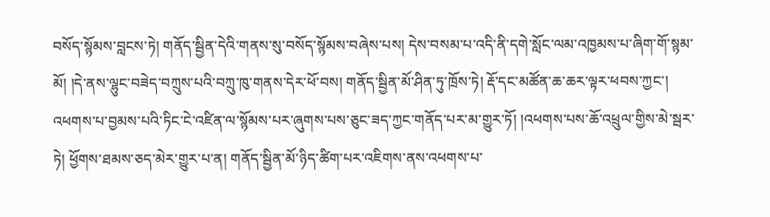བསོད་སྙོམས་བླངས་ཏེ། གནོད་སྦྱིན་དེའི་གནས་སུ་བསོད་སྙོམས་བཞེས་པས། དེས་བསམ་པ་འདི་ནི་དགེ་སློང་ལམ་འཁྱམས་པ་ཞིག་གོ་སྙམ་མོ། །དེ་ནས་ལྷུང་བཟེད་བཀྲུས་པའི་བཀྲུ་ཁུ་གནས་དེར་ཕོ་བས། གནོད་སྦྱིན་མོ་ཤིན་ཏུ་ཁྲོས་ཏེ། རྡོ་དང་མཚོན་ཆ་ཆར་ལྟར་ཕབས་ཀྱང་། འཕགས་པ་བྱམས་པའི་ཏིང་ངེ་འཛིན་ལ་སྙོམས་པར་ཞུགས་པས་ཅུང་ཟད་ཀྱང་གནོད་པར་མ་གྱུར་ཏོ། །འཕགས་པས་ཆོ་འཕྲུལ་གྱིས་མེ་སྦར་ཏེ། ཕྱོགས་ཐམས་ཅད་མེར་གྱུར་པ་ན། གནོད་སྦྱིན་མོ་ཉིད་ཚིག་པར་འཇིགས་ནས་འཕགས་པ་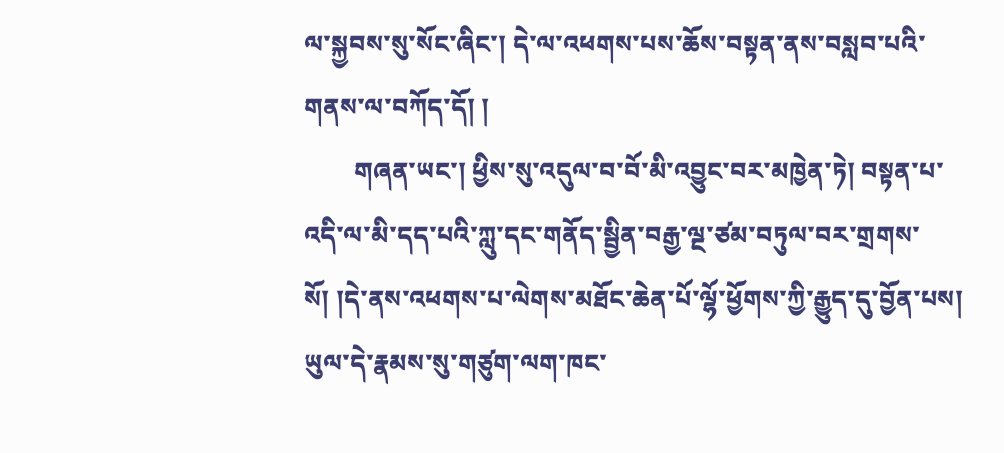ལ་སྐྱབས་སུ་སོང་ཞིང་། དེ་ལ་འཕགས་པས་ཆོས་བསྟན་ནས་བསླབ་པའི་གནས་ལ་བཀོད་དོ། །
        གཞན་ཡང་། ཕྱིས་སུ་འདུལ་བ་བོ་མི་འབྱུང་བར་མཁྱེན་ཏེ། བསྟན་པ་འདི་ལ་མི་དད་པའི་ཀླུ་དང་གནོད་སྦྱིན་བརྒྱ་ལྔ་ཙམ་བཏུལ་བར་གྲགས་སོ། །དེ་ནས་འཕགས་པ་ལེགས་མཐོང་ཆེན་པོ་ལྷོ་ཕྱོགས་ཀྱི་རྒྱུད་དུ་བྱོན་པས། ཡུལ་དེ་རྣམས་སུ་གཙུག་ལག་ཁང་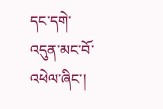དང་དགེ་འདུན་མང་བོ་འཕེལ་ཞིང་།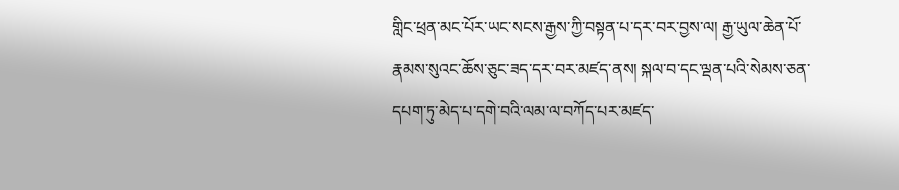གླིང་ཕྲན་མང་པོར་ཡང་སངས་རྒྱས་ཀྱི་བསྟན་པ་དར་བར་བྱས་ལ། རྒྱ་ཡུལ་ཆེན་པོ་རྣམས་སུའང་ཆོས་ཅུང་ཟད་དར་བར་མཛད་ནས། སྐལ་བ་དང་ལྡན་པའི་སེམས་ཅན་དཔག་ཏུ་མེད་པ་དགེ་བའི་ལམ་ལ་བཀོད་པར་མཛད་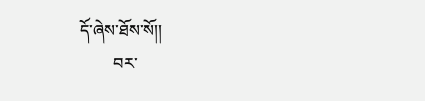དོ་ཞེས་ཐོས་སོ།།
        བར་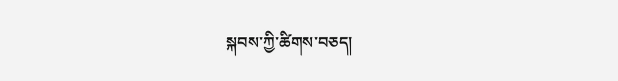སྐབས་ཀྱི་ཚིགས་བཅད།